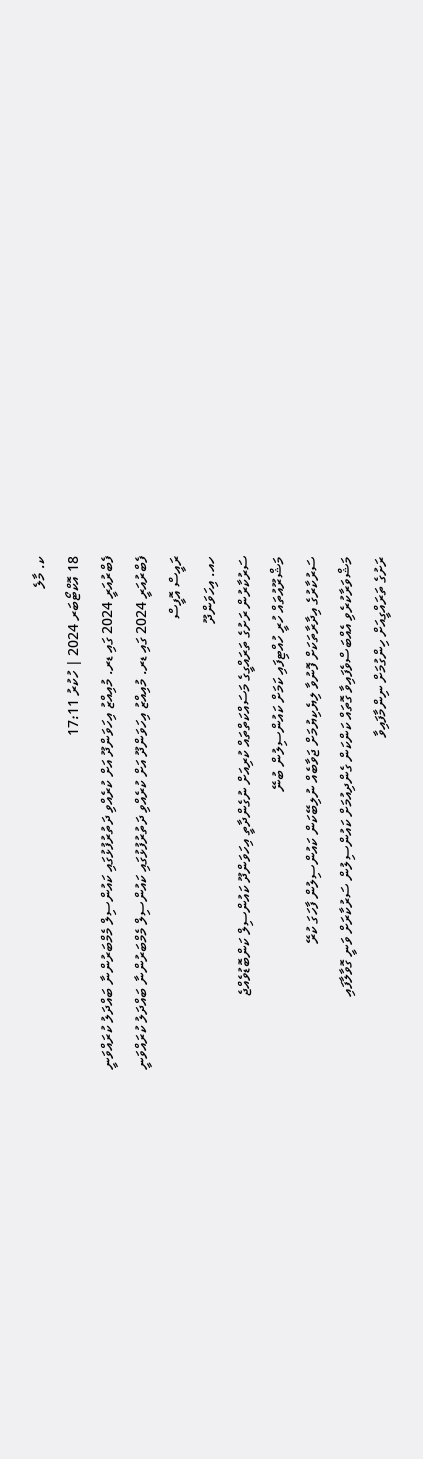ކ. މާލެ
18 އޮކްޓޯބަރ 2024 | ހުކުރު 17:11
ފެބްރުއަރީ 2024 ގައި ޑރ. މުއިއްޒު އިހަވަންދޫ އަށް ކުރެއްވި ދަތުރުފުޅުގައި ކައުންސިލް މެމްބަރުންނާ ބައްދަލު ކުރައްވަނީ
ފެބްރުއަރީ 2024 ގައި ޑރ. މުއިއްޒު އިހަވަންދޫ އަށް ކުރެއްވި ދަތުރުފުޅުގައި ކައުންސިލް މެމްބަރުންނާ ބައްދަލު ކުރައްވަނީ
ރައީސް އޮފީސް
ހއ. އިހަވަންދޫ
ސަރުކާރުން ރަށުގެ ތަރައްގީގެ މަސައްކަތްތައް ކުރިއަށް ނުގެންދާތީ އިހަވަންދޫ ކައުންސިލް ކަންބޮޑުވެއްޖެ
މަޝްރޫއުތައް ހުރީ ހުއްޓިފައި ކަމަށް ކައުންސިލުން ބުނޭ
ސަރުކާރުގެ އިދާރާތަކަށް ފޮނުވާ ލިޔެކިޔުމަށް ޖަވާބެއް ނުލިބޭކަން ކައުންސިލުން ފާހަގަ ކުރޭ
މަޝްވަރާކުރެވި އެއްބަސްވެފައިވާ ގޮތައް ކަންކަން ގެންދިއުމަށް ކައުންސިލުން ސަރުކާރަށް ވަނީ ގޮވާލާފައި
ރަށުގެ ތަރައްގީއަށް ހިންގުމަށް ނިންމާފައިވާ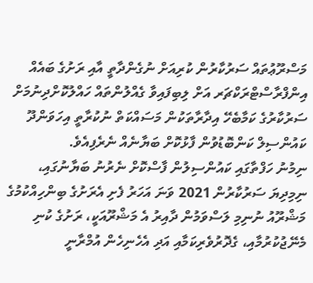މަސްރޫޢުތައް ސަރުކާރުން ކުރިއަށް ނުގެންދާތީ އާއި ރަށުގެ ބައެއް އިންފްރާސްޓްރަކްޗަރ އަށް ލިބިފައިވާ ގެއްލުންތައް ހައްލުކޮށްދިނުމަށް ސަރުކާރުގެ ކަމާބެހޭ އިދާރާތަކުން މަސައްކަތް ނުކުރާތީ އިހަވަންދޫ ކައުންސިލް ކަންބޮޑުވުން ފާޅުކޮށް ބަޔާނެއް ނެރެފިއެވެ.
ނިމުނު ހަފްތާގައި ކައުންސިލުން ފާސްކޮށް ނެރުނު ބަޔާނުގައި، ނިމިދިޔަ ސަރުކާރުން 2021 ވަނަ އަހަރު ފެށި އެރަށުގެ ބިންހިއްކުމުގެ މަޝްރޫއު ނުނިމި ލަސްވަމުން ދާއިރު އެ މަޝްރޫއަކީ، ރަށުގެ ކުނި މެނޭޖުކުރުމާއި، ގެދޮރުވެރިކަމާއި އަދި އެހެނިހެން އުމްރާނީ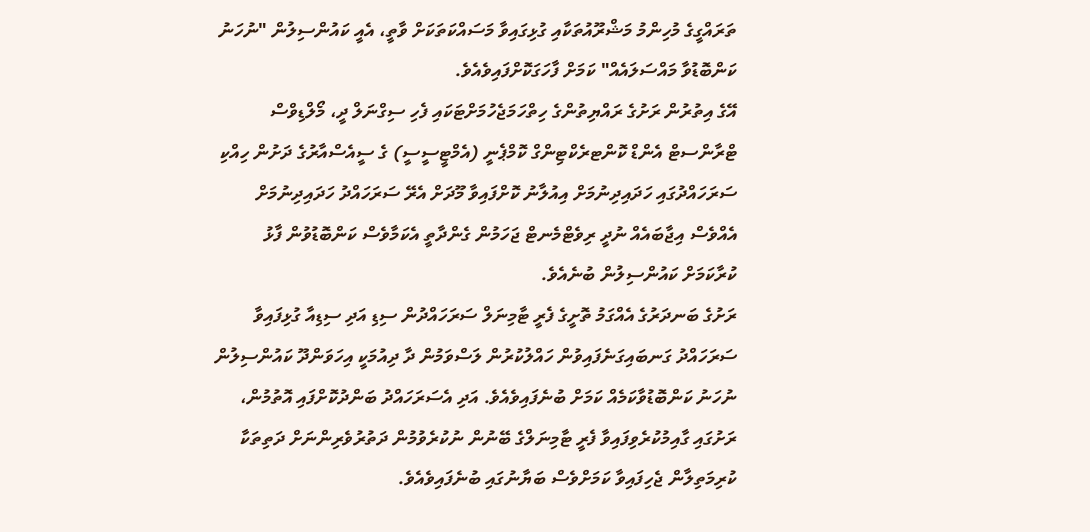ތަރައްގީގެ މުހިންމު މަޝްރޫއުތަކާއި ގުޅިގައިވާ މަސައްކަތަކަށް ވާތީ، އެއީ ކައުންސިލުން "ނުހަނު ކަންބޮޑުވާ މައްސަލައެއް" ކަމަށް ފާހަގަކޮށްފައިވެއެވެ.
އޭގެ އިތުރުން ރަށުގެ ރައްޔިތުންގެ ހިތްހަމަޖެހުމަށްޓަކައި ފެހި ސިގްނަލް ދީ، މޯލްޑިވްސް ޓްރާންސޓް އެންޑް ކޮންޓރެކްޓިންގް ކޮމްޕެނީ (އެމްޓީސީސީ) ގެ ސީއެސްއާރުގެ ދަށުން ހިއްކި ސަރަހައްދުގައި ހަދައިދިނުމަށް އިއުލާނު ކޮށްފައިވާ މޫދަށް އެރޭ ސަރަހައްދު ހަދައިދިނުމަށް އެއްވެސް އިޖާބައެއް ނުދީ ރިވެޓްމެނޓް ޖަހަމުން ގެންދާތީ އެކަމާވެސް ކަންބޮޑުވުން ފާޅު ކުރާކަމަށް ކައުންސިލުން ބުނެއެވެ.
ރަށުގެ ބަނދަރުގެ އެއްގަމު ތޮށީގެ ފެރީ ޓާމިނަލް ސަރަހައްދުން ސިޑި އަދި ސިޑިއާ ގުޅިފައިވާ ސަރަހައްދު ގަނބައިގަނެފައިވުން ހައްލުކުރުން ލަސްވަމުން ދާ ދިއުމަކީ އިހަވަންދޫ ކައުންސިލުން ނުހަނު ކަންބޮޑުވާކަމެއް ކަމަށް ބުނެފައިވެއެވެ. އަދި އެސަރަހައްދު ބަންދުކޮށްފައި އޮތުމުން، ރަށުގައި ގާއިމުކުރެވިފައިވާ ފެރީ ޓާމިނަލްގެ ބޭނުން ނުކުރެވުމުން ދަތުރުވެރިންނަށް ދަތިތަކާ ކުރިމަތިލާން ޖެހިފައިވާ ކަމަށްވެސް ބަޔާނުގައި ބުނެފައިވެއެވެ.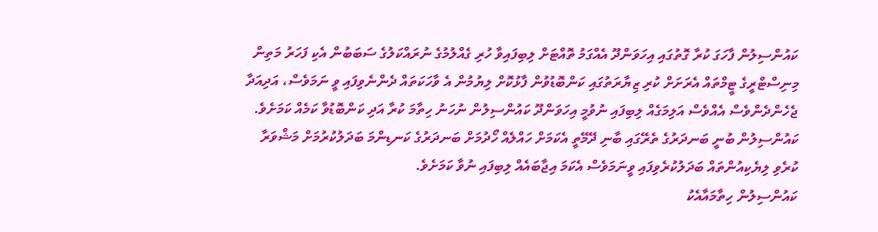ކައުންސިލުން ފާހަގަ ކުރާ ގޮތުގައި އިހަވަންދޫ އެއްގަމު ތޮއްޓަށް ލިބިފައިވާ ހުރި ގެއްލުމުގެ ނުރައްކަލުގެ ސަބަބުން އެކި ފަހަރު މަތިން މިނިސްޓްރީގެ ޓީމްތައް އެރަށަށް ކުރި ޒިޔާރަތުގައި ކަންބޮޑުވުން ފާޅުކޮށް ލިޔުމުން އެ ވާހަކަތައް ދެންނެވިފައި ވީ ނަމަވެސް، އަދިއަދާ ޖެހެންދެންވެސް އެއްވެސް އަލިމަގެއް ލިބިފައި ނުވުމީ އިހަވަންދޫ ކައުންސިލުން ނުހަނު ހިތާމަ ކުރާ އަދި ކަންބޮޑުވާ ކަމެއް ކަމަށެވެ.
ކައުންސިލުން ބުނީ ބަނދަރުގެ ތެރޭގައި ބާނި ދޭމޭތީ އެކަމަށް ހައްލެއް ހޯދުމަށް ބަނދަރުގެ ކަނޑިންމަ ބަދަލުކުރުމަށް މަޝްވަރާ ކުރެވި ލިޔެކިއުންތައް ބަދަލުކުރެވިފައި ވީނަމަވެސް އެކަމަ އިޖާބައެއް ލިބިފައި ނުވާ ކަމަށެވެ.
ކައުންސިލުން ހިތާމައާއެކު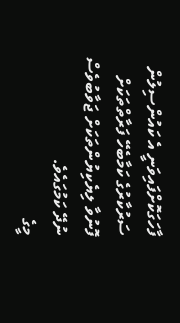ފާހަގަކޮށްފައިވަނީ އެ ކައުންސިލުން ސަރުކާރުގެ ކަމާބެހޭ ފަރާތްތަކަށް ފޮނުވާ ލިޔެކިޔުންތަކަށް ޖަވާބުވެސް ނުދޭ ކަމުގައެވެ.
މީގެ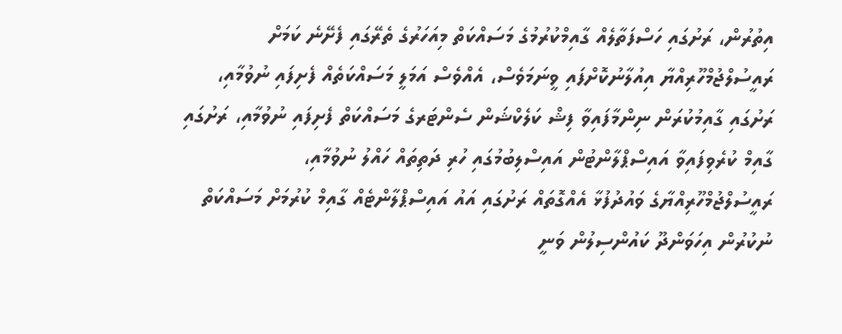އިތުރުން، ރަށުގައި ހަސްފަތާލެއް ގާއިމްކުރުމުގެ މަސައްކަތް މިއަހަރުގެ ތެރޭގައި ފެށޭނެ ކަމަށް ރައީސުލްޖުމްހޫރިއްޔާ އިއުލާނުކޮށްފައި ވީނަމަވެސް، އެއްވެސް އަމަލީ މަސައްކަތެއް ފެށިފައި ނުވުމާއި، ރަށުގައި ގާއިމުކުރަން ނިންމާފައިވާ ފިޝް ކަލެކްޝަން ސެންޓަރގެ މަސައްކަތް ފެށިފައި ނުވުމާއި، ރަށުގައި ގާއިމް ކުރެވިފައިވާ އައިސްޕްލާންޓުން އައިސްލިބުމުގައި ހުރި ދަތިތައް ހައްލު ނުވުމާއި، ރައީސުލްޖުމްހޫރިއްޔާގެ ވައުދުފުޅާ އެއްގޮތައް ރަށުގައި އައު އައިސްޕްލާންޓެއް ގާއިމް ކުރުމަށް މަސައްކަތް ނުކުރުން އިހަވަންދޫ ކައުންސިލުން ވަނީ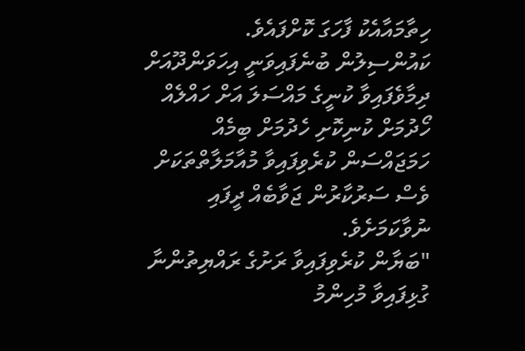ހިތާމައާއެކު ފާހަގަ ކޮށްފައެވެ.
ކައުންސިލުން ބުނެފައިވަނީ އިހަވަންދޫއަށް ދިމާވެފައިވާ ކުނީގެ މައްސަލަ އަށް ހައްލެއް ހޯދުމަށް ކުނިކޮށި ހެދުމަށް ބިމެއް ހަމަޖައްސަން ކުރެވިފައިވާ މުއާމަލާތްތަކަށް ވެސް ސަރުކާރުން ޖަވާބެއް ދީފައި ނުވާކަމަށެވެ.
"ބަޔާން ކުރެވިފައިވާ ރަށުގެ ރައްޔިތުންނާ ގުޅިފައިވާ މުހިންމު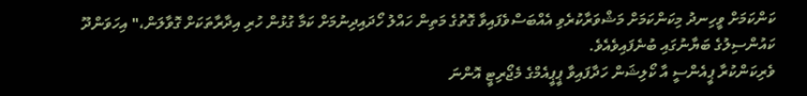ކަންކަމަށް ވީހިނދު މިކަންކަމަށް މަޝްވަރާކުރެވި އެއްބަސްވެފައިވާ ގޮތުގެ މަތިން ހައްލު ހޯދައިދިނުމަށް ކަމާ ގުޅުން ހުރި އިދާރާތަކަށް ގޮވާލަން،" އިހަވަންދޫ ކައުންސިލުގެ ބަޔާނުގައި ބުނެފައިވެއެވެ.
ވެރިކަންކުރާ ޕީއެންސީ އާ ކޯލިޝަން ހަދާފައިވާ ޕީޕީއެމްގެ މެޖޯރިޓީ އޮންނަ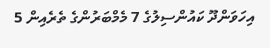އިހަވަންދޫ ކައުންސިލުގެ 7 މެމްބަރުންގެ ތެރެއިން 5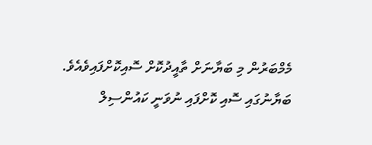މެމްބަރުން މި ބަޔާނަށް ތާއީދުކޮށް ސޮއިކޮށްފައިވެއެވެ.
ބަޔާނުގައި ސޮއި ކޮށްފައި ނުވަނީ ކައުންސިލް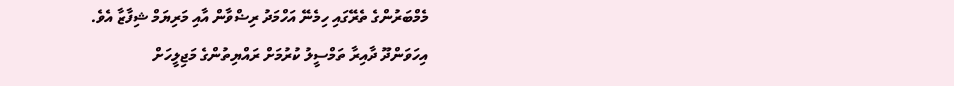މެމްބަރުންގެ ތެރޭގައި ހިމެނޭ އަހްމަދު ރިޟްވާން އާއި މަރިޔަމް ޝިފާޒާ އެވެ.
އިހަވަންދޫ ދާއިރާ ތަމްސީލު ކުރުމަށް ރައްޔިތުންގެ މަޖިލީހަށް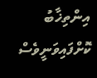އިންތިޚާބު ކޮށްފައިވަނީވެސް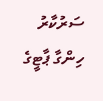ސަރުކާރު ހިންގާ ޕާޓީގެ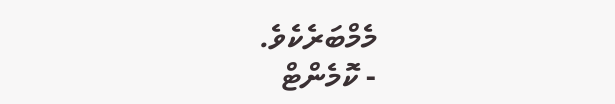މެމްބަރެކެވެ.
- ކޮމެންޓް